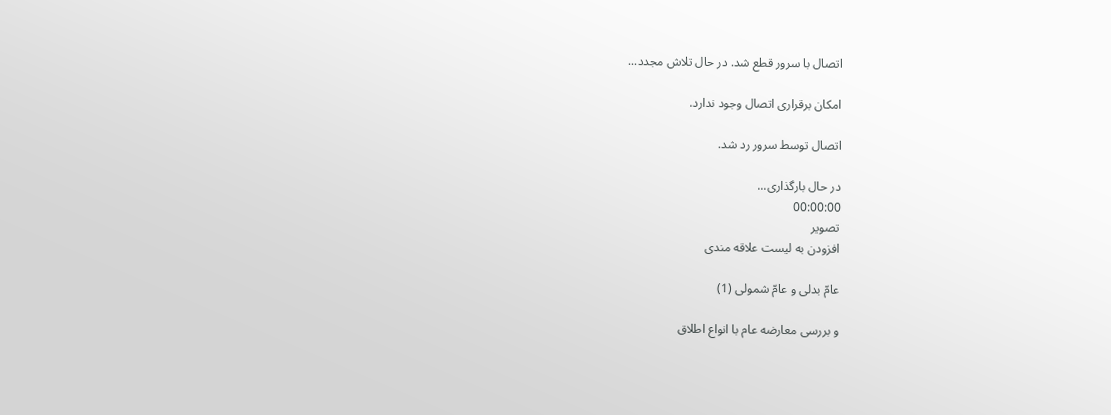اتصال با سرور قطع شد. در حال تلاش مجدد...

امکان برقراری اتصال وجود ندارد.

اتصال توسط سرور رد شد.

در حال بارگذاری...
00:00:00
تصویر
افزودن به لیست علاقه مندی

عامّ بدلی و عامّ شمولی (1)

و بررسی معارضه عام با انواع اطلاق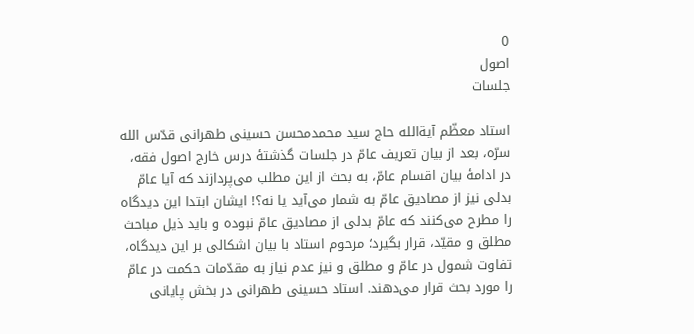0
اصول
جلسات

استاد معظّم آیةالله حاج سید محمدمحسن حسینی طهرانی قدّس الله سرّه، بعد از بیان تعریف عامّ در جلسات گذشتۀ درس خارج اصول فقه، در ادامۀ بیان اقسام عامّ، به بحث از این مطلب می‌پردازند که آیا عامّ بدلی نیز از مصادیق عامّ به شمار می‌آید یا نه؟! ایشان ابتدا این دیدگاه را مطرح می‌کنند که عامّ بدلی از مصادیق عامّ نبوده و باید ذیل مباحث مطلق و مقیّد،‌ قرار بگیرد؛ مرحوم استاد با بیان اشکالی بر این دیدگاه، تفاوت شمول در عامّ و مطلق و نیز عدم نیاز به مقدّمات حکمت در عامّ را مورد بحث قرار می‌دهند. استاد حسینی طهرانی در بخش پایانی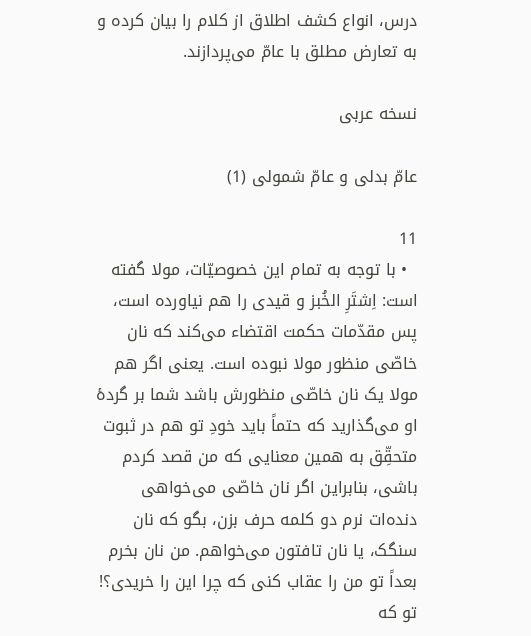درس، انواع کشف اطلاق از کلام را بیان کرده و به تعارض مطلق با عامّ می‌پردازند.

نسخه عربی

عامّ بدلی و عامّ شمولی (1)

11
  • با توجه به تمام این خصوصیّات، مولا گفته است: اِشتَرِ الخُبز و قیدی را هم نیاورده است، پس مقدّمات حکمت اقتضاء می‌کند که نان خاصّی منظور مولا نبوده است. یعنی اگر هم مولا یک نان خاصّی منظورش باشد شما بر گردۀ او می‌گذارید که حتماً باید خودِ تو هم در ثبوت متحقِّق به همین معنایی که من قصد کردم باشی، بنابراین اگر نان خاصّی می‌خواهی دنده‌ات نرم دو کلمه حرف بزن، بگو که نان سنگک، یا نان تافتون می‌خواهم. من نان بخرم بعداً تو من را عقاب کنی که چرا این را خریدی؟! تو که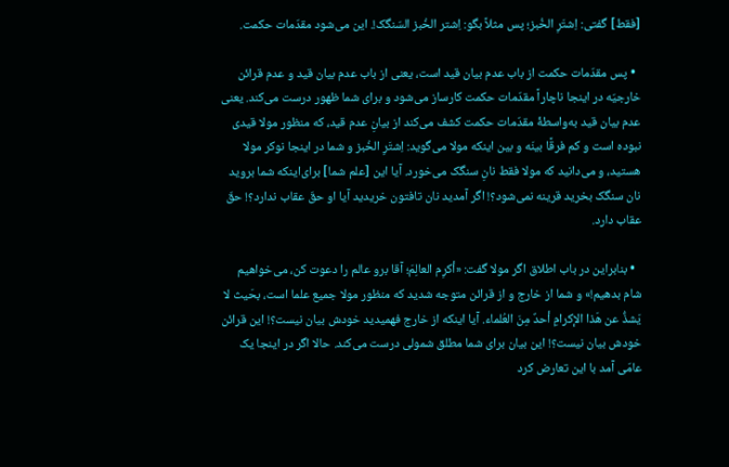[فقط] گفتی: اِشتَرِ الخُبز؛ پس مثلاً بگو: اِشتر الخُبز السّنگک!. این می‌شود مقدّمات حکمت.

  • پس مقدّمات حکمت از باب عدم بیان قید است، یعنی از باب عدم بیان قید و عدم قرائن خارجیّه در اینجا ناچاراً مقدّمات حکمت کارساز می‌شود و برای شما ظهور درست می‌کند. یعنی عدم بیان قید به‌واسطۀ مقدّمات حکمت کشف می‌کند از بیانِ عدم قید، که منظور مولا قیدی نبوده است و کم فرقًا بینَه و بین اینکه مولا می‌گوید: اِشتَرِ الخُبز و شما در اینجا نوکر مولا هستید، و می‌دانید که مولا فقط نانِ سنگک می‌خورد. آیا این [علم شما] برای‌اینکه شما بروید نان سنگک بخرید قرینه نمی‌شود؟! اگر آمدید نان تافتون خریدید آیا او حقّ عقاب ندارد؟! حقّ عقاب دارد.

  • بنابراین در باب اطلاق اگر مولا گفت: «أکرِم العالِمَ؛ آقا برو عالم را دعوت کن، می‌خواهیم شام بدهیم!» و شما از خارج و از قرائن متوجه شدید که منظور مولا جمیع علما است، بحَیث لا یَشذُّ عن هَذا الإکرامِ أحدٌ مِنَ العُلماء. آیا اینکه از خارج فهمیدید خودش بیان نیست؟! این قرائن خودش بیان نیست؟! این بیان برای شما مطلق شمولی درست می‌کند. حالا اگر در اینجا یک عامّی آمد با این تعارض کرد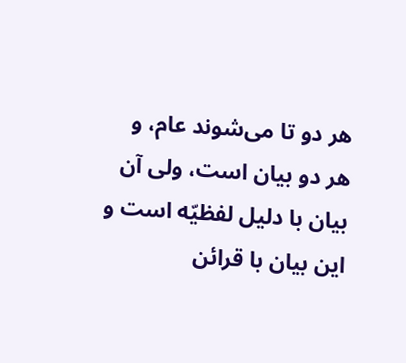هر دو تا می‌شوند عام، و هر دو بیان است، ولی آن بیان با دلیل لفظیّه است و این بیان با قرائن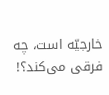خارجیّه است، چه فرقی می‌کند؟!